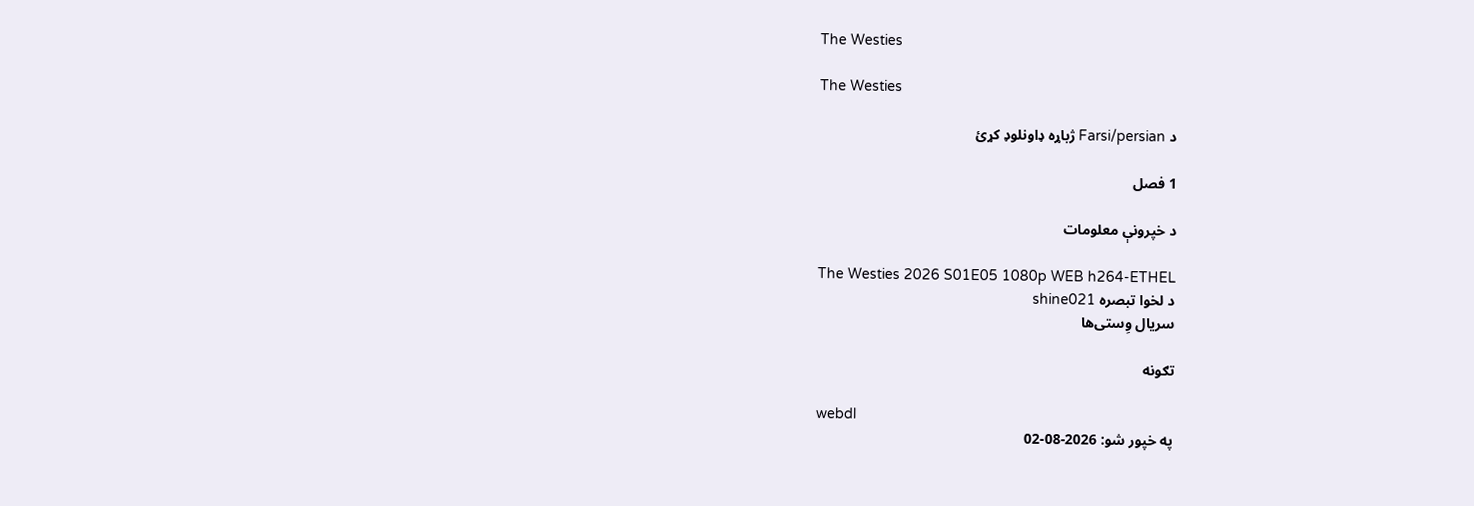The Westies

The Westies

د Farsi/persian ژباړه ډاونلوډ کړئ

1 فصل

د خپرونې معلومات

The Westies 2026 S01E05 1080p WEB h264-ETHEL
د لخوا تبصره shine021
سریال وِستی‌ها

تګونه

webdl
په خپور شو: 2026-08-02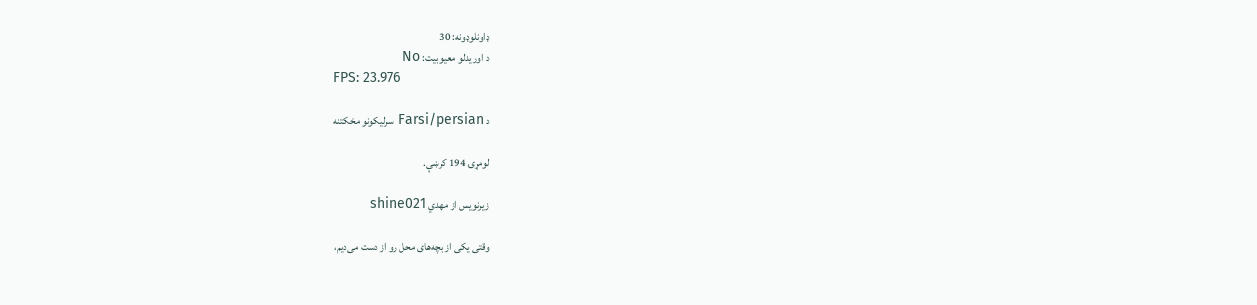ډاونلوډونه: 30
د اوریدلو معیوبیت: No
FPS: 23.976

د Farsi/persian سرليکونو مخکتنه

لومړۍ 194 کرښې.

زيرنويس از مهدي shine021

وقتی یکی از بچه‌های محل رو از دست می‌دیم،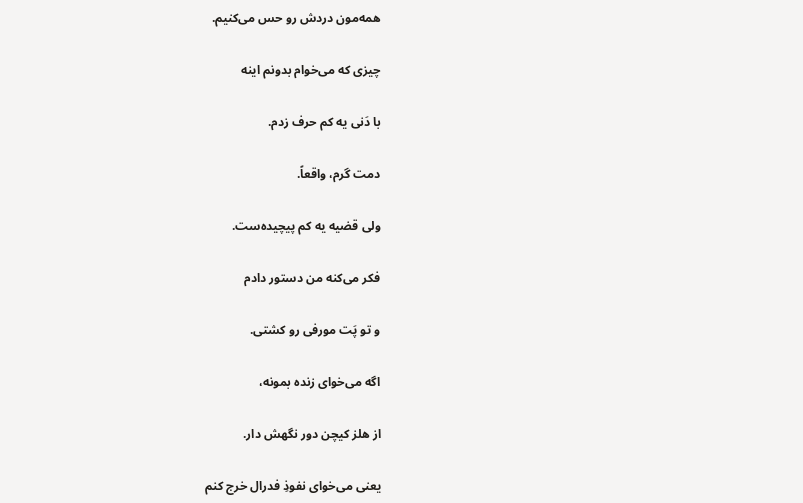همه‌مون دردش رو حس می‌کنیم.

چیزی که می‌خوام بدونم اینه

با دَنی یه کم حرف زدم.

دمت گرم، واقعاً.

ولی قضیه یه کم پیچیده‌ست.

فکر می‌کنه من دستور دادم

و تو پَت مورفی رو کشتی.

اگه می‌خوای زنده بمونه،

از هلز کیچن دور نگهش دار.

یعنی می‌خوای نفوذِ فدرال خرج کنم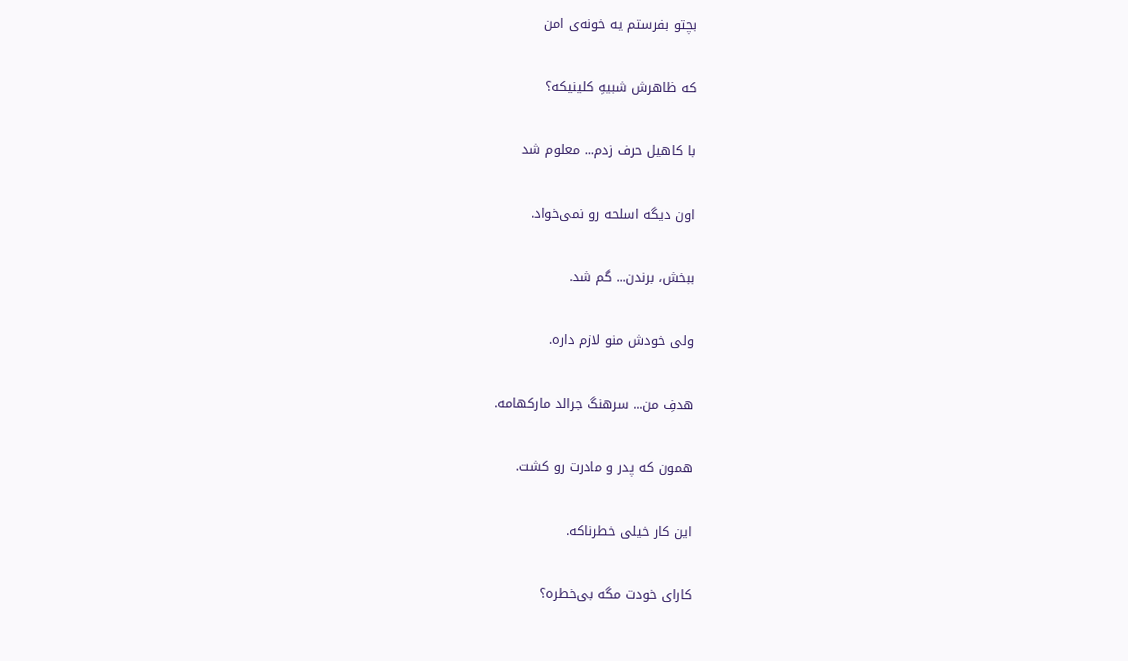بچتو بفرستم یه خونه‌ی امن

که ظاهرش شبیهِ کلینیکه؟

با کاهیل حرف زدم... معلوم شد

اون دیگه اسلحه رو نمی‌خواد.

ببخش، برندن... گم شد.

ولی خودش منو لازم داره.

هدفِ من... سرهنگ جرالد مارکهامه.

همون که پدر و مادرت رو کشت.

این کار خیلی خطرناکه.

کارای خودت مگه بی‌خطره؟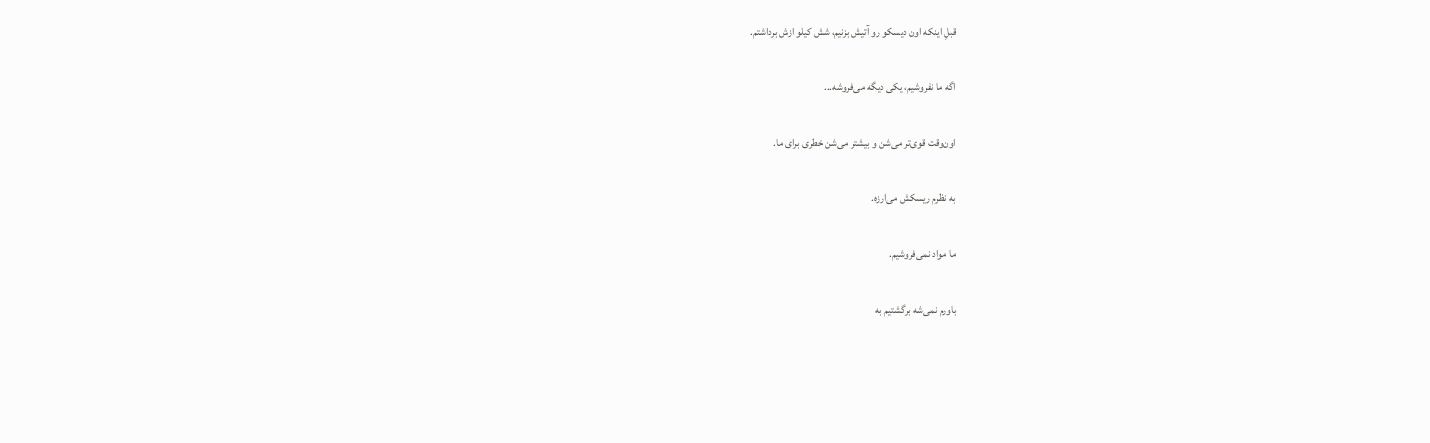قبلِ اینکه اون دیسکو رو آتیش بزنیم، شش کیلو ازش برداشتم.

اگه ما نفروشیم، یکی دیگه می‌فروشه...

اون‌وقت قوی‌تر می‌شن و بیشتر می‌شن خطری برای ما.

به نظرم ریسکش می‌ارزه.

ما مواد نمی‌فروشیم.

باورم نمی‌شه برگشتیم به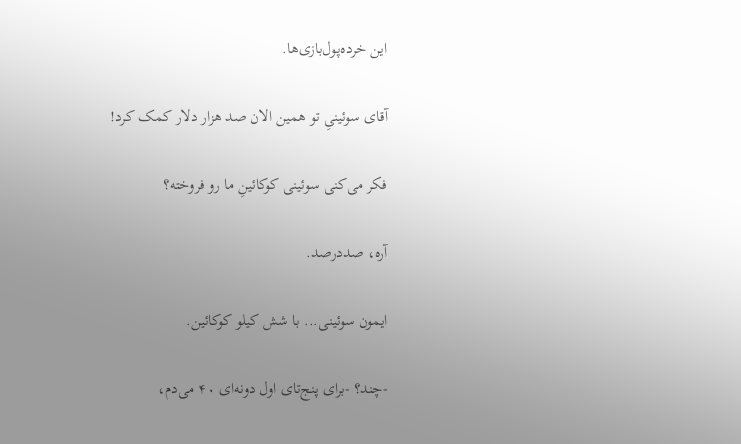این خرده‌پول‌بازی‌ها.

آقای سوئینیِ تو همین الان صد هزار دلار کمک کرد!

فکر می‌کنی سوئینی کوکائینِ ما رو فروخته؟

آره، صددرصد.

ایمون سوئینی... با شش کیلو کوکائین.

-چند؟ -برای پنج‌تای اول دونه‌ای ۴۰ می‌دم،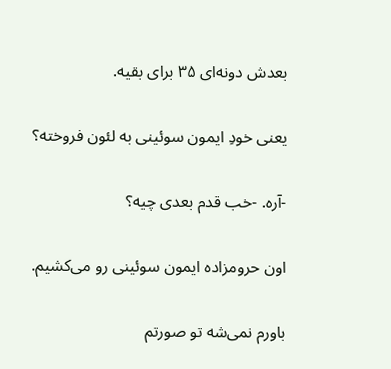بعدش دونه‌ای ۳۵ برای بقیه.

یعنی خودِ ایمون سوئینی به لئون فروخته؟

-آره. -خب قدم بعدی چیه؟

اون حرومزاده ایمون سوئینی رو می‌کشیم.

باورم نمی‌شه تو صورتم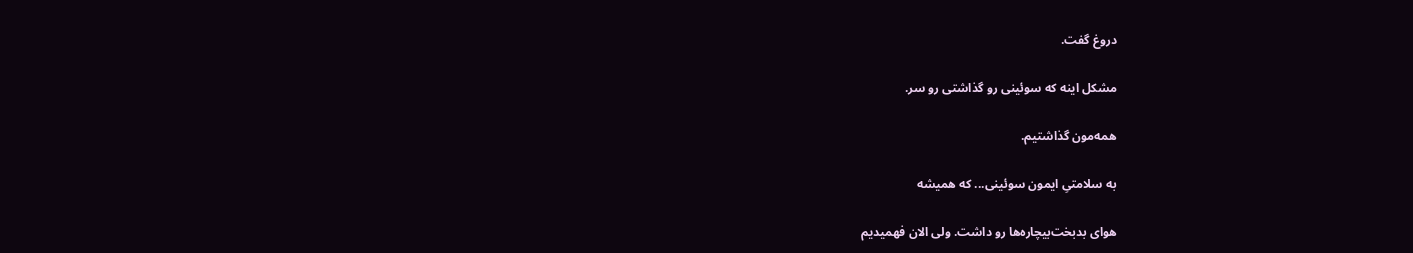دروغ گفت.

مشکل اینه که سوئینی رو گذاشتی رو سر.

همه‌مون گذاشتیم.

به سلامتیِ ایمون سوئینی... که همیشه

هوای بدبخت‌بیچاره‌ها رو داشت. ولی الان فهمیدیم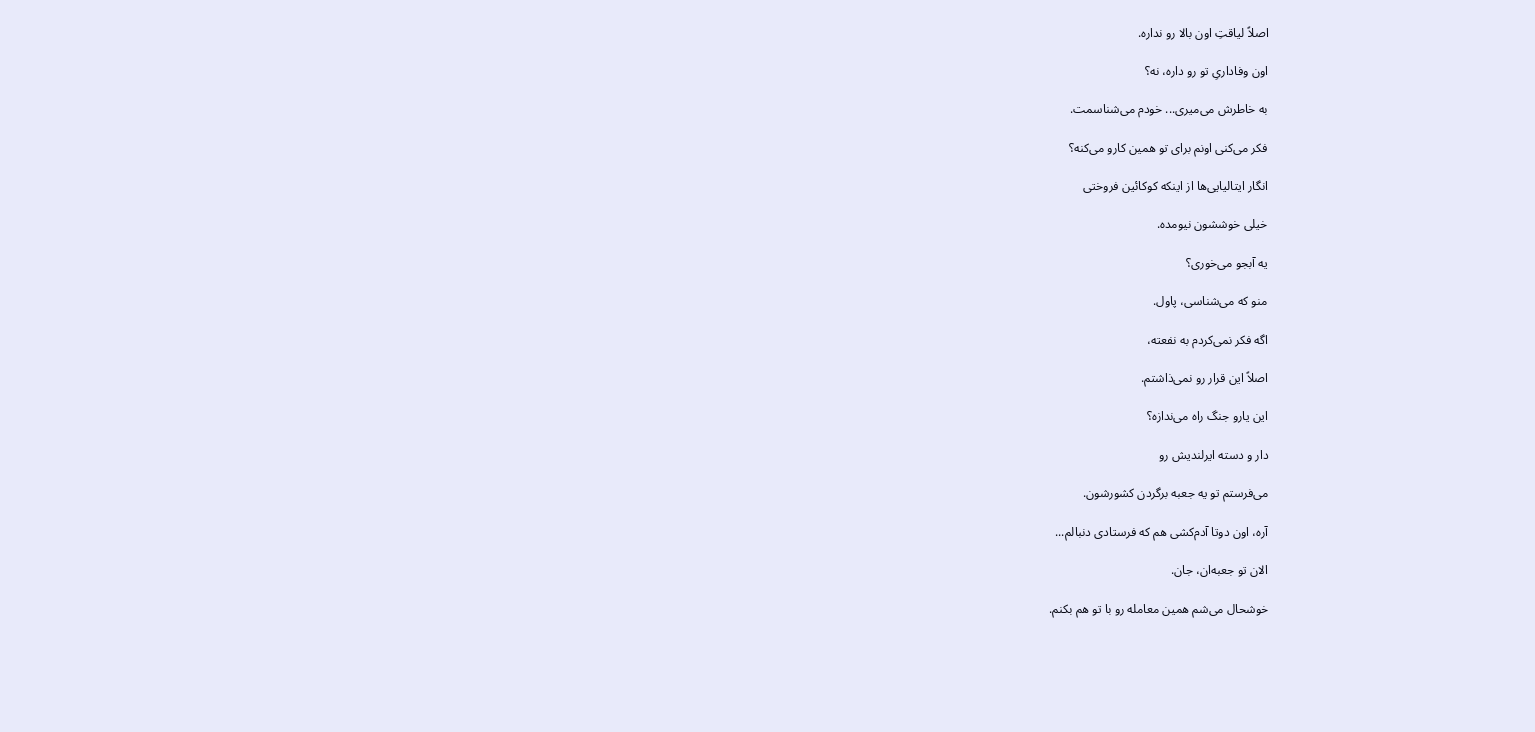اصلاً لیاقتِ اون بالا رو نداره.

اون وفاداریِ تو رو داره، نه؟

به خاطرش می‌میری... خودم می‌شناسمت.

فکر می‌کنی اونم برای تو همین کارو می‌کنه؟

انگار ایتالیایی‌ها از اینکه کوکائین فروختی

خیلی خوششون نیومده.

یه آبجو می‌خوری؟

منو که می‌شناسی، پاول.

اگه فکر نمی‌کردم به نفعته،

اصلاً این قرار رو نمی‌ذاشتم.

این یارو جنگ راه می‌ندازه؟

دار و دسته ایرلندیش رو

می‌فرستم تو یه جعبه برگردن کشورشون.

آره، اون دوتا آدم‌کشی هم که فرستادی دنبالم...

الان تو جعبه‌ان، جان.

خوشحال می‌شم همین معامله رو با تو هم بکنم.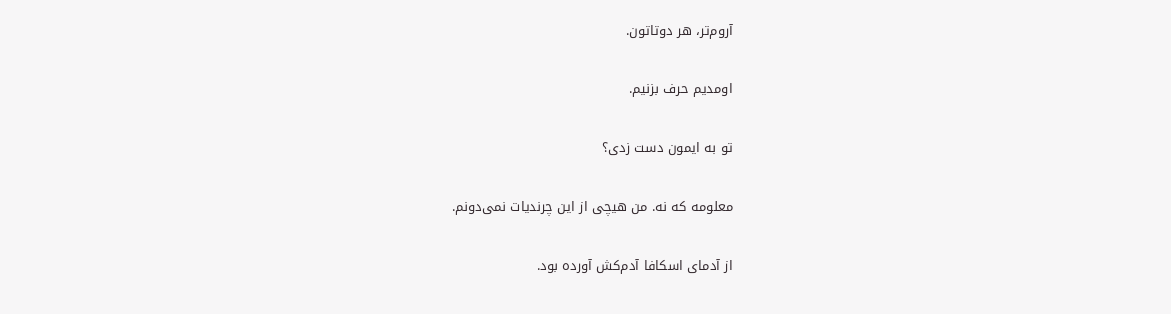آروم‌تر، هر دوتاتون.

اومدیم حرف بزنیم.

تو به ایمون دست زدی؟

معلومه که نه. من هیچی از این چرندیات نمی‌دونم.

از آدمای اسکافا آدم‌کش آورده بود.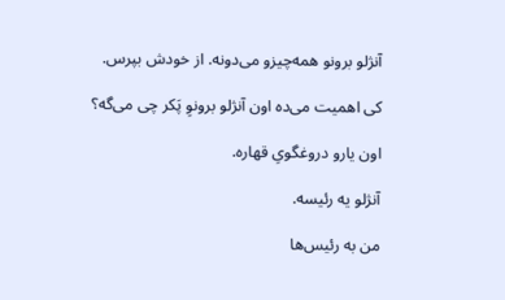آنژلو برونو همه‌چیزو می‌دونه. از خودش بپرس.

کی اهمیت می‌ده اون آنژلو برونوِ پَکر چی می‌گه؟

اون یارو دروغگویِ قهاره.

آنژلو یه رئیسه.

من به رئیس‌ها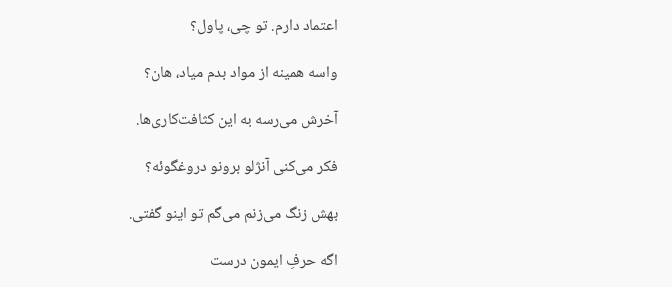اعتماد دارم. تو چی، پاول؟

واسه همینه از مواد بدم میاد، هان؟

آخرش می‌رسه به این کثافت‌کاری‌ها.

فکر می‌کنی آنژلو برونو دروغگوئه؟

بهش زنگ می‌زنم می‌گم تو اینو گفتی.

اگه حرفِ ایمون درست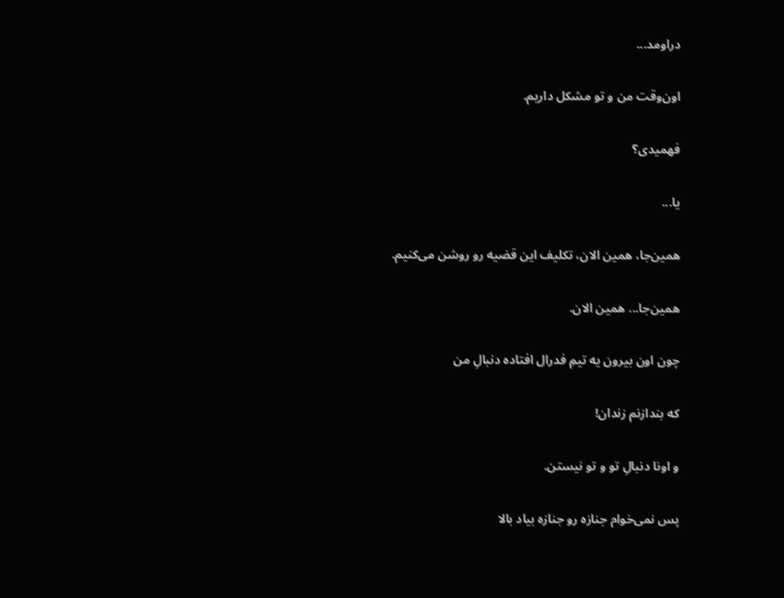دراومد...

اون‌وقت من و تو مشکل داریم.

فهمیدی؟

یا...

همین‌جا، همین الان، تکلیف این قضیه رو روشن می‌کنیم.

همین‌جا... همین الان.

چون اون بیرون یه تیمِ فدرال افتاده دنبالِ من

که بندازنم زندان!

و اونا دنبالِ تو و تو نیستن.

پس نمی‌خوام جنازه رو جنازه بیاد بالا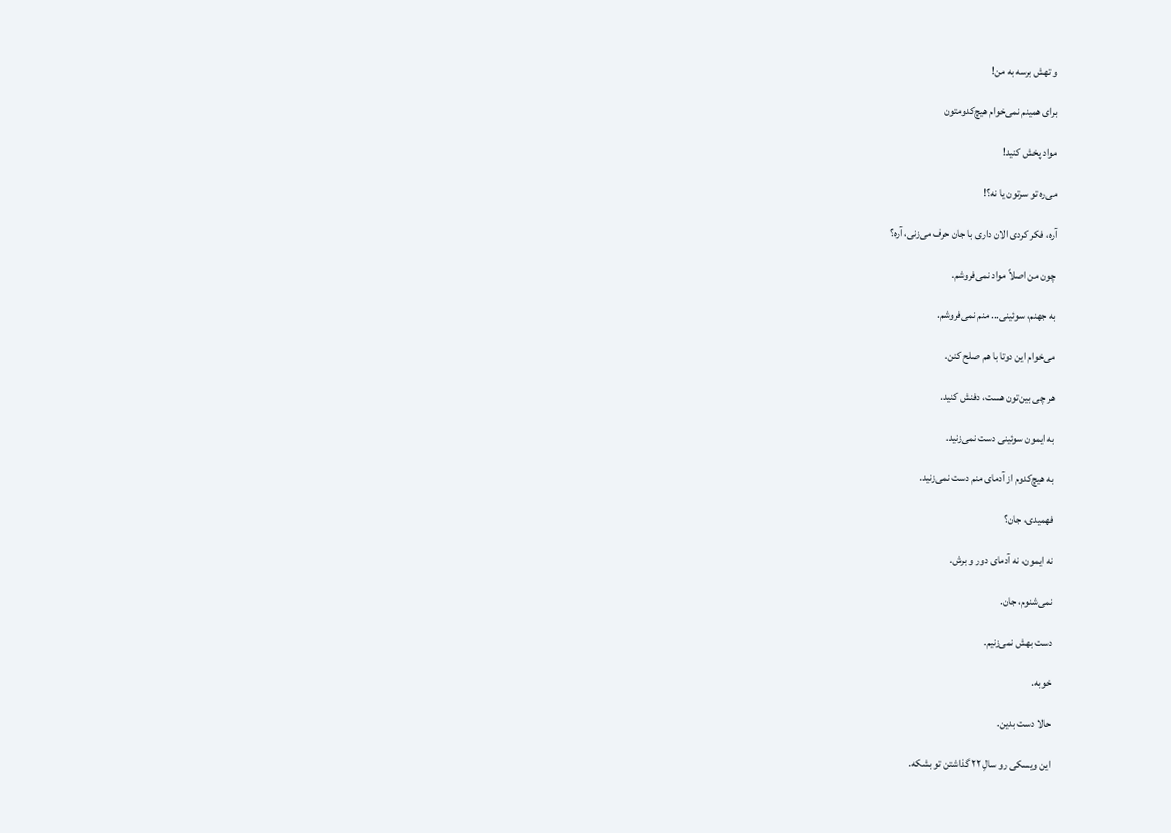و تهش برسه به من!

برای همینم نمی‌خوام هیچ‌کدومتون

مواد پخش کنید!

می‌ره تو سرتون یا نه؟!

آره، فکر کردی الان داری با جان حرف می‌زنی، آره؟

چون من اصلاً مواد نمی‌فروشم.

به جهنم، سوئینی... منم نمی‌فروشم.

می‌خوام این دوتا با هم صلح کنن.

هر چی بین‌تون هست، دفنش کنید.

به ایمون سوئینی دست نمی‌زنید.

به هیچ‌کدوم از آدمای منم دست نمی‌زنید.

فهمیدی، جان؟

نه ایمون، نه آدمای دور و برش.

نمی‌شنوم، جان.

دست بهش نمی‌زنیم.

خوبه.

حالا دست بدین.

این ویسکی رو سالِ ۲۲ گذاشتن تو بشکه.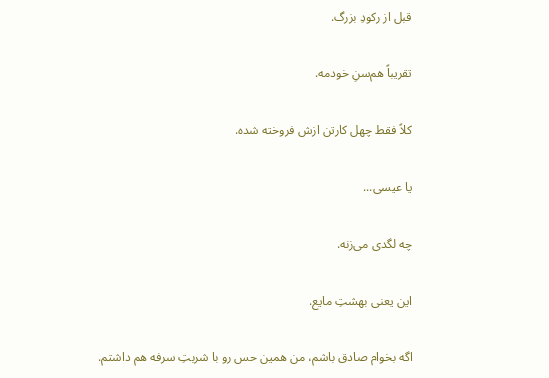قبل از رکودِ بزرگ.

تقریباً هم‌سنِ خودمه.

کلاً فقط چهل کارتن ازش فروخته شده.

یا عیسی...

چه لگدی می‌زنه.

این یعنی بهشتِ مایع.

اگه بخوام صادق باشم، من همین حس رو با شربتِ سرفه هم داشتم.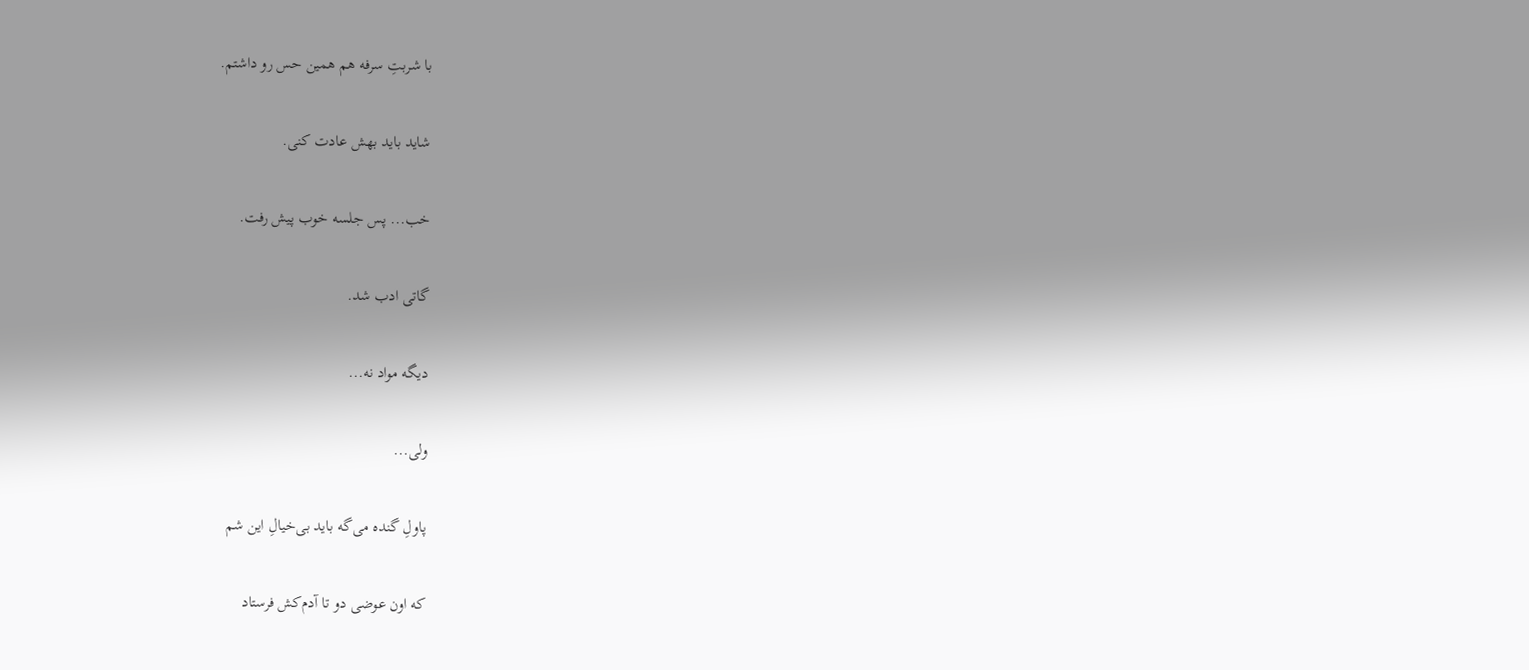با شربتِ سرفه هم همین حس رو داشتم.

شاید باید بهش عادت کنی.

خب... پس جلسه خوب پیش رفت.

گاتی ادب شد.

دیگه مواد نه...

ولی...

پاولِ گنده می‌گه باید بی‌خیالِ این شم

که اون عوضی دو تا آدم‌کش فرستاد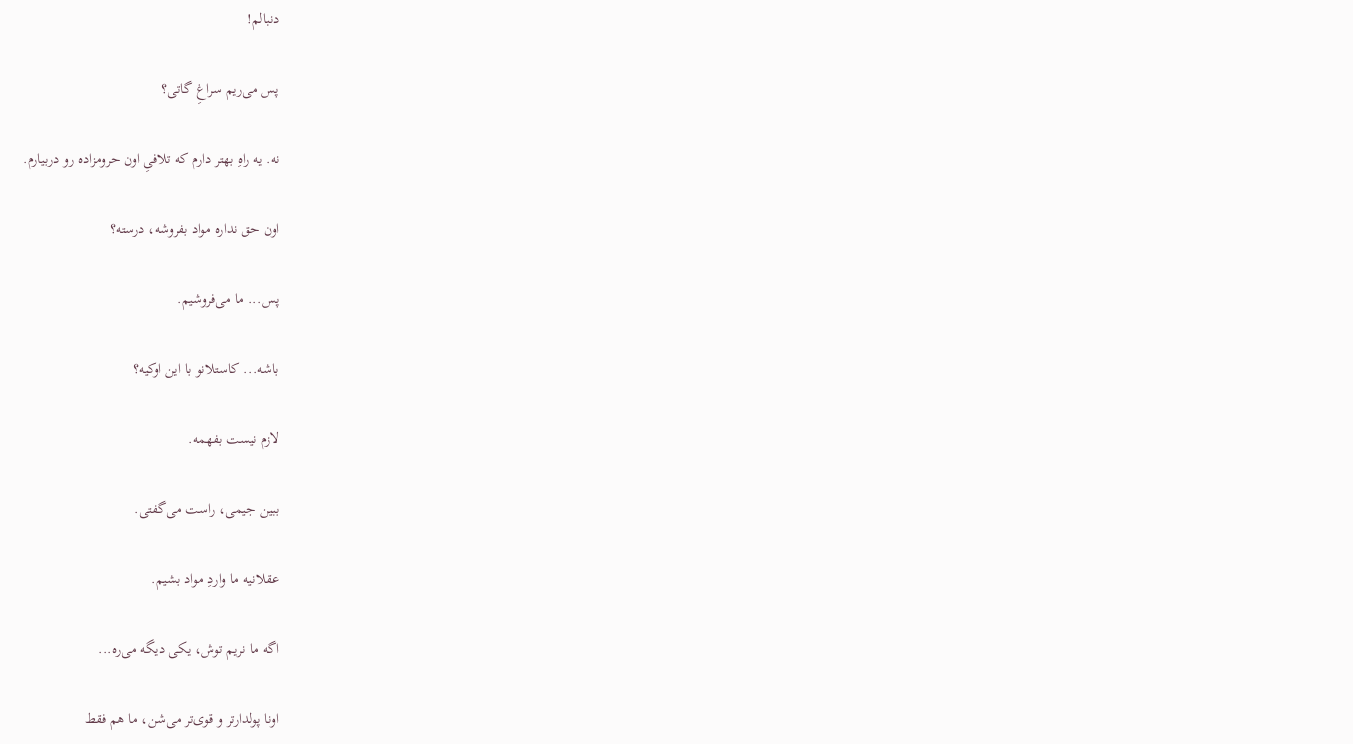دنبالم!

پس می‌ریم سراغِ گاتی؟

نه. یه راهِ بهتر دارم که تلافیِ اون حرومزاده رو دربیارم.

اون حق نداره مواد بفروشه، درسته؟

پس... ما می‌فروشیم.

باشه... کاستلانو با این اوکیه؟

لازم نیست بفهمه.

ببین جیمی، راست می‌گفتی.

عقلانیه ما واردِ مواد بشیم.

اگه ما نریم توش، یکی دیگه می‌ره...

اونا پولدارتر و قوی‌تر می‌شن، ما هم فقط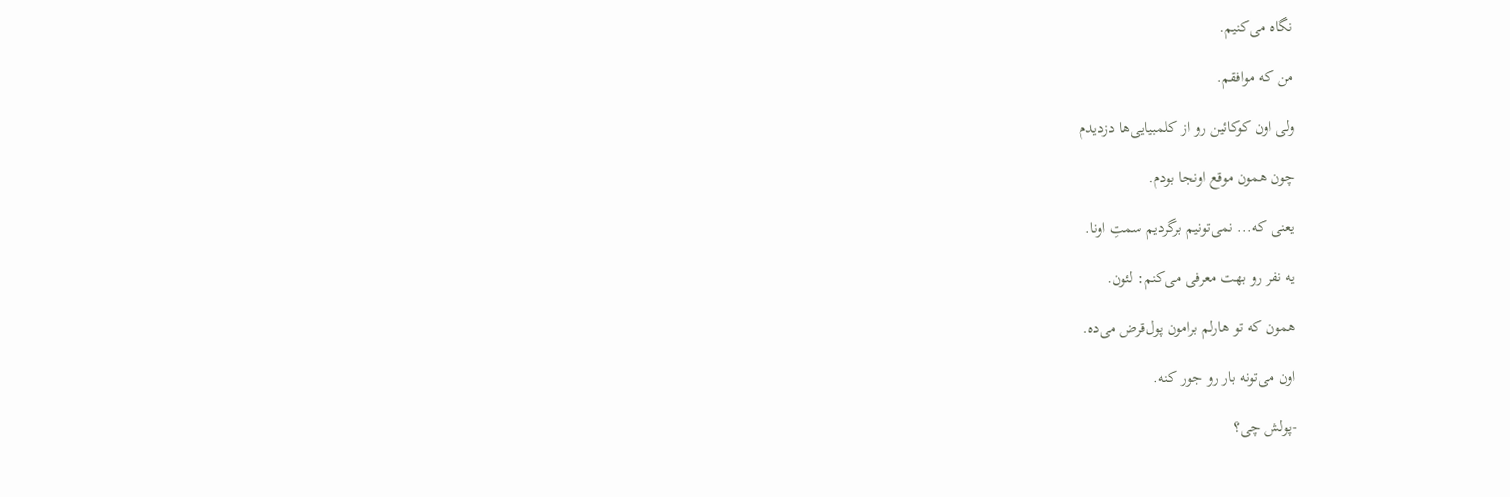نگاه می‌کنیم.

من که موافقم.

ولی اون کوکائین رو از کلمبیایی‌ها دزدیدم

چون همون موقع اونجا بودم.

یعنی که... نمی‌تونیم برگردیم سمتِ اونا.

یه نفر رو بهت معرفی می‌کنم: لئون.

همون که تو هارلم برامون پول‌قرض می‌ده.

اون می‌تونه بار رو جور کنه.

-پولش چی؟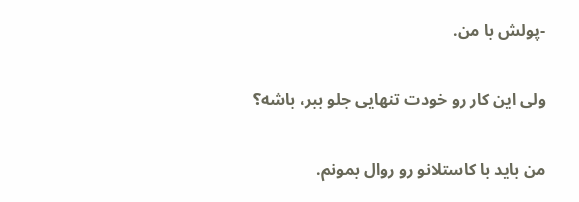-پولش با من.

ولی این کار رو خودت تنهایی جلو ببر، باشه؟

من باید با کاستلانو رو روال بمونم.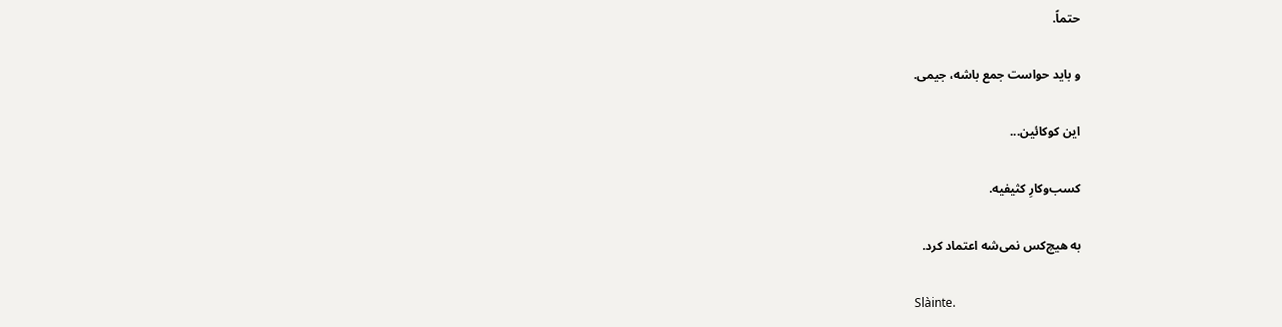حتماً.

و باید حواست جمع باشه، جیمی.

این کوکائین...

کسب‌وکارِ کثیفیه.

به هیچ‌کس نمی‌شه اعتماد کرد.

Slàinte.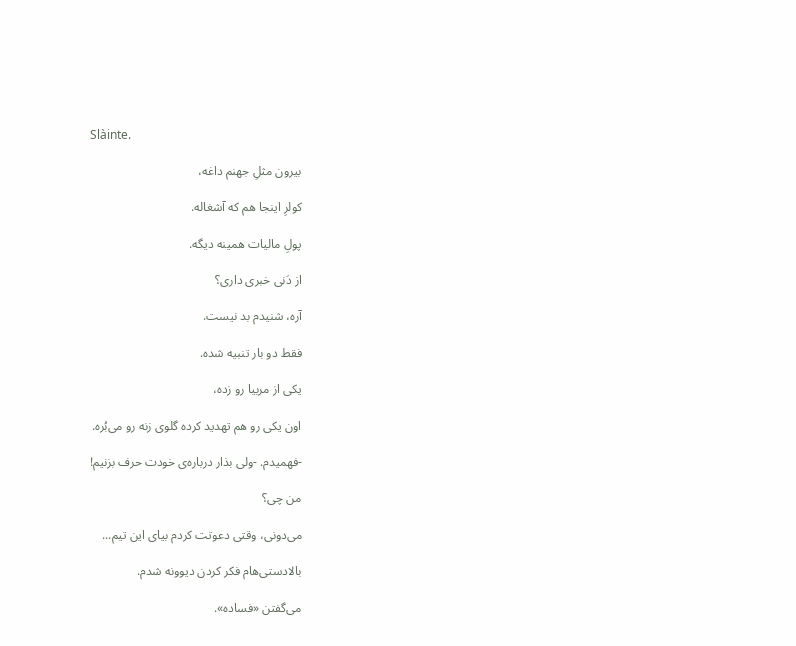Slàinte.

بیرون مثلِ جهنم داغه،

کولرِ اینجا هم که آشغاله.

پولِ مالیات همینه دیگه.

از دَنی خبری داری؟

آره، شنیدم بد نیست.

فقط دو بار تنبیه شده.

یکی از مربیا رو زده،

اون یکی رو هم تهدید کرده گلوی زنه رو می‌بُره.

-فهمیدم. -ولی بذار درباره‌ی خودت حرف بزنیم!

من چی؟

می‌دونی، وقتی دعوتت کردم بیای این تیم...

بالادستی‌هام فکر کردن دیوونه شدم.

می‌گفتن «فساده».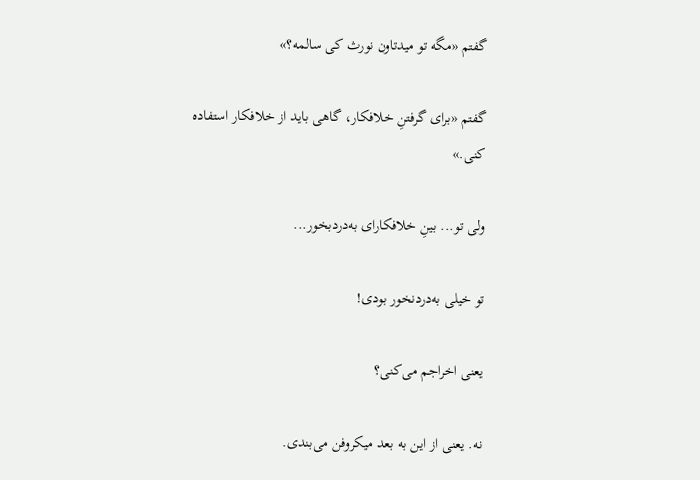گفتم «مگه تو میدتاون نورث کی سالمه؟»

گفتم «برای گرفتنِ خلافکار، گاهی باید از خلافکار استفاده کنی.»

ولی تو... بینِ خلافکارای به‌دردبخور...

تو خیلی به‌دردنخور بودی!

یعنی اخراجم می‌کنی؟

نه. یعنی از این به بعد میکروفن می‌بندی.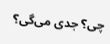چی؟ جدی می‌گی؟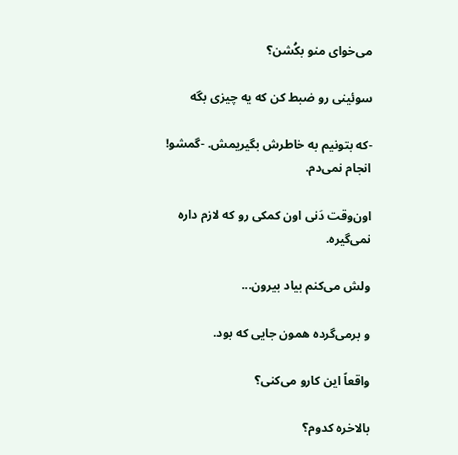می‌خوای منو بکُشن؟

سوئینی رو ضبط کن که یه چیزی بگه

-که بتونیم به خاطرش بگیریمش. -گمشو! انجام نمی‌دم.

اون‌وقت دَنی اون کمکی رو که لازم داره نمی‌گیره.

ولش می‌کنم بیاد بیرون...

و برمی‌گرده همون جایی که بود.

واقعاً این کارو می‌کنی؟

بالاخره کدوم؟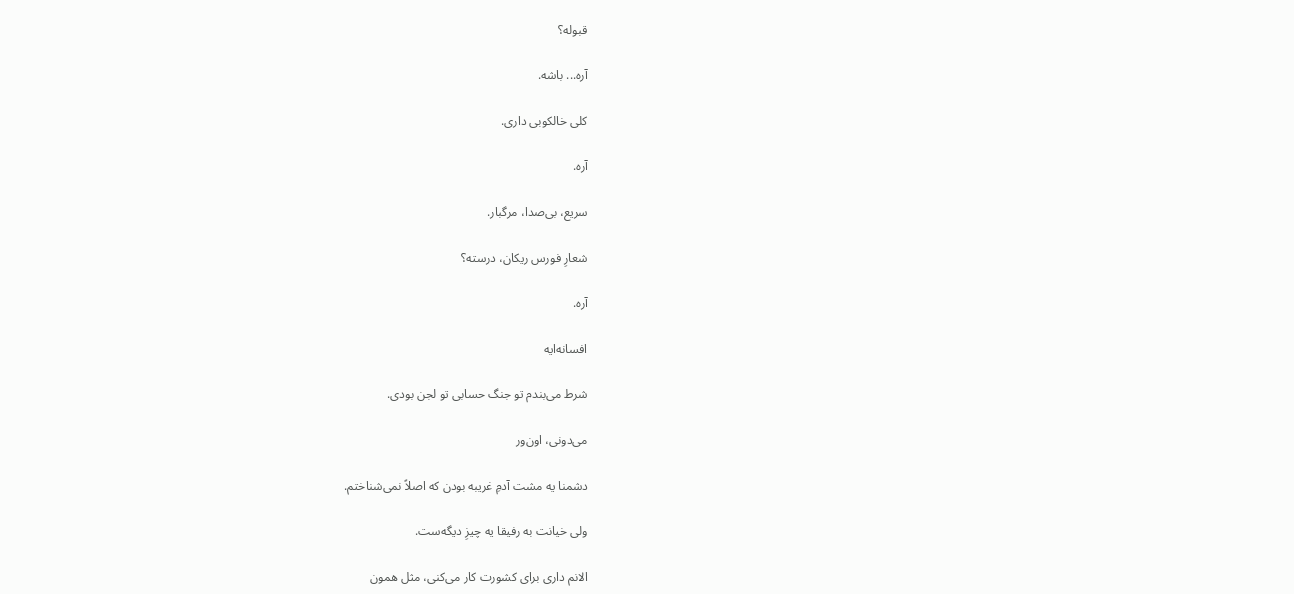قبوله؟

آره... باشه.

کلی خالکوبی داری.

آره.

سریع، بی‌صدا، مرگبار.

شعارِ فورس ریکان، درسته؟

آره.

افسانه‌ایه

شرط می‌بندم تو جنگ حسابی تو لجن بودی.

می‌دونی، اون‌ور

دشمنا یه مشت آدمِ غریبه بودن که اصلاً نمی‌شناختم.

ولی خیانت به رفیقا یه چیزِ دیگه‌ست.

الانم داری برای کشورت کار می‌کنی، مثل همون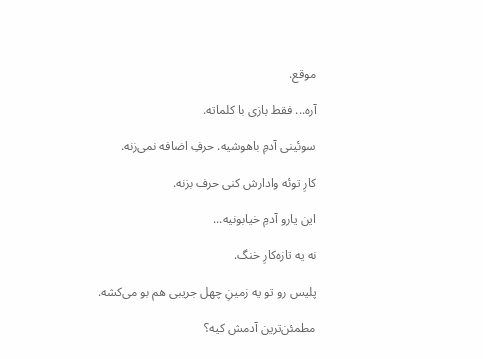موقع.

آره... فقط بازی با کلماته.

سوئینی آدمِ باهوشیه. حرفِ اضافه نمی‌زنه.

کارِ توئه وادارش کنی حرف بزنه.

این یارو آدمِ خیابونیه...

نه یه تازه‌کارِ خنگ.

پلیس رو تو یه زمینِ چهل جریبی هم بو می‌کشه.

مطمئن‌ترین آدمش کیه؟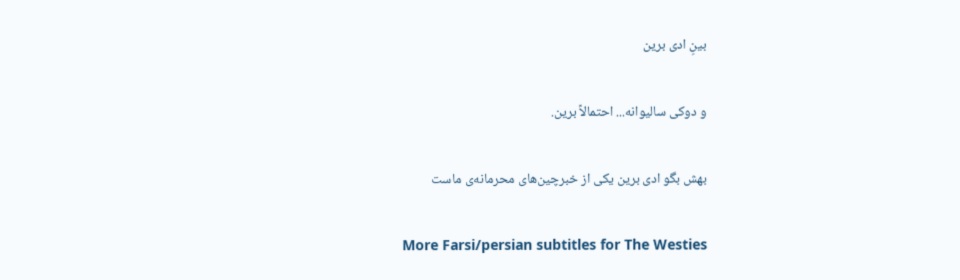بینِ ادی برین

و دوکی سالیوانه... احتمالاً برین.

بهش بگو ادی برین یکی از خبرچین‌های محرمانه‌ی ماست

More Farsi/persian subtitles for The Westies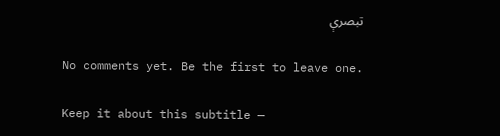تبصرې

No comments yet. Be the first to leave one.

Keep it about this subtitle —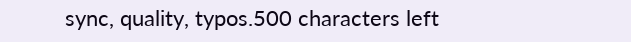sync, quality, typos.500 characters left